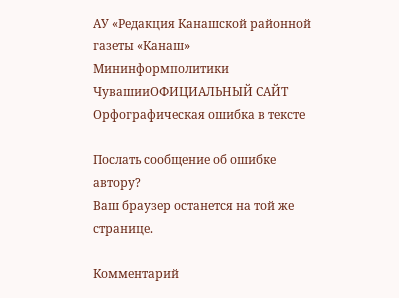АУ «Редакция Канашской районной газеты «Канаш» Мининформполитики ЧувашииОФИЦИАЛЬНЫЙ САЙТ
Орфографическая ошибка в тексте

Послать сообщение об ошибке автору?
Ваш браузер останется на той же странице.

Комментарий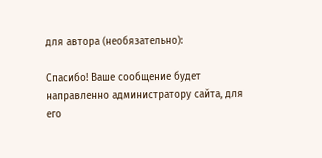для автора (необязательно):

Спасибо! Ваше сообщение будет направленно администратору сайта, для его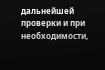дальнейшей проверки и при необходимости,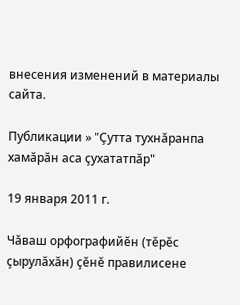внесения изменений в материалы сайта.

Публикации » "Çутта тухнăранпа хамăрăн аса çухататпăр"

19 января 2011 г.

Чăваш орфографийĕн (тĕрĕс çырулăхăн) çĕнĕ правилисене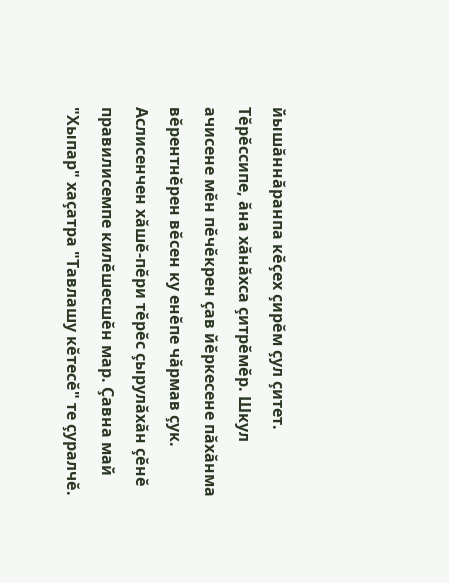йышăннăранпа кĕçех çирĕм çул çитет. Тĕрĕссипе, ăна хăнăхса çитрĕмĕр. Шкул ачисене мĕн пĕчĕкрен çав йĕркесене пăхăнма вĕрентнĕрен вĕсен ку енĕпе чăрмав çук. Аслисенчен хăшĕ-пĕри тĕрĕс çырулăхăн çĕнĕ правилисемпе килĕшесшĕн мар. Çавна май "Хыпар" хаçатра "Тавлашу кĕтесĕ" те çуралчĕ.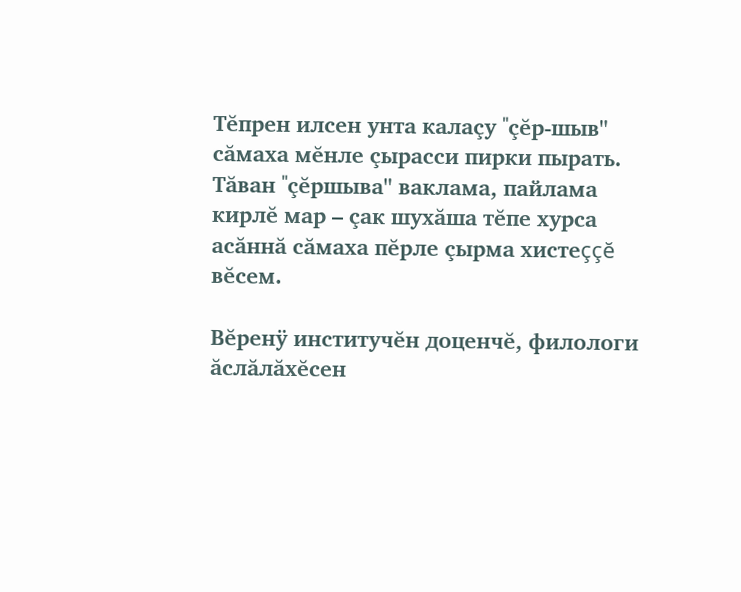Тĕпрен илсен унта калаçу "çĕр-шыв" сăмаха мĕнле çырасси пирки пырать. Тăван "çĕршыва" ваклама, пайлама кирлĕ мар – çак шухăша тĕпе хурса асăннă сăмаха пĕрле çырма хистеççĕ вĕсем.

Вĕренÿ институчĕн доценчĕ, филологи ăслăлăхĕсен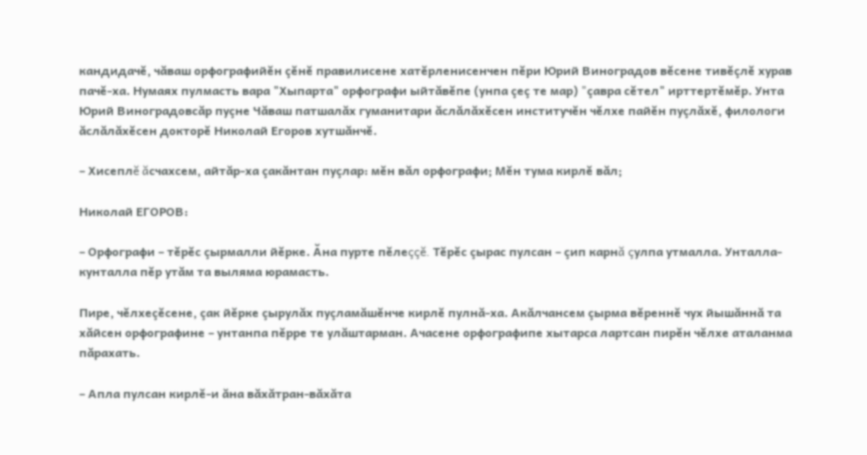кандидачĕ, чăваш орфографийĕн çĕнĕ правилисене хатĕрленисенчен пĕри Юрий Виноградов вĕсене тивĕçлĕ хурав пачĕ-ха. Нумаях пулмасть вара "Хыпарта" орфографи ыйтăвĕпе (унпа çеç те мар) "çавра сĕтел" ирттертĕмĕр. Унта Юрий Виноградовсăр пуçне Чăваш патшалăх гуманитари ăслăлăхĕсен институчĕн чĕлхе пайĕн пуçлăхĕ, филологи ăслăлăхĕсен докторĕ Николай Егоров хутшăнчĕ.

– Хисеплĕ ăсчахсем, айтăр-ха çакăнтан пуçлар: мĕн вăл орфографи; Мĕн тума кирлĕ вăл;

Николай ЕГОРОВ:

– Орфографи – тĕрĕс çырмалли йĕрке. Ăна пурте пĕлеççĕ. Тĕрĕс çырас пулсан – çип карнă çулпа утмалла. Унталла-кунталла пĕр утăм та выляма юрамасть.

Пире, чĕлхеçĕсене, çак йĕрке çырулăх пуçламăшĕнче кирлĕ пулнă-ха. Акăлчансем çырма вĕреннĕ чух йышăннă та хăйсен орфографине – унтанпа пĕрре те улăштарман. Ачасене орфографипе хытарса лартсан пирĕн чĕлхе аталанма пăрахать.

– Апла пулсан кирлĕ-и ăна вăхăтран-вăхăта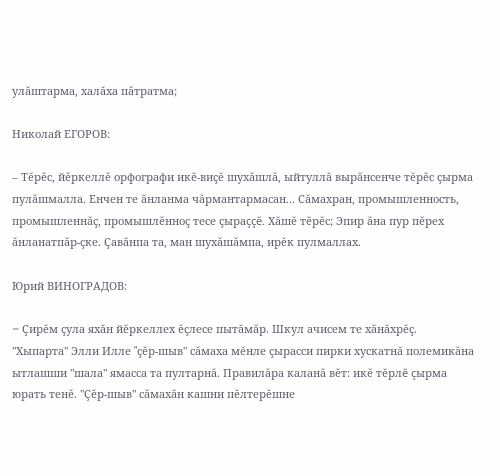улăштарма, халăха пăтратма;

Николай ЕГОРОВ:

– Тĕрĕс, йĕркеллĕ орфографи икĕ-виçĕ шухăшлă, ыйтуллă вырăнсенче тĕрĕс çырма пулăшмалла. Енчен те ăнланма чăрмантармасан... Сăмахран, промышленность, промышленнăç, промышлĕнноç тесе çыраççĕ. Хăшĕ тĕрĕс; Эпир ăна пур пĕрех ăнланатпăр-çке. Çавăнпа та, ман шухăшăмпа, ирĕк пулмаллах.

Юрий ВИНОГРАДОВ:

– Çирĕм çула яхăн йĕркеллех ĕçлесе пытăмăр. Шкул ачисем те хăнăхрĕç. "Хыпарта" Элли Илле "çĕр-шыв" сăмаха мĕнле çырасси пирки хускатнă полемикăна ытлашши "шала" ямасса та пултарнă. Правилăра каланă вĕт: икĕ тĕрлĕ çырма юрать тенĕ. "Çĕр-шыв" сăмахăн кашни пĕлтерĕшне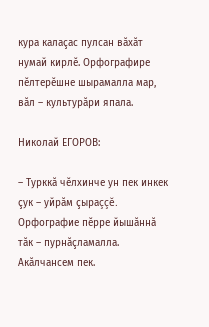кура калаçас пулсан вăхăт нумай кирлĕ. Орфографире пĕлтерĕшне шырамалла мар, вăл – культурăри япала.

Николай ЕГОРОВ:

– Турккă чĕлхинче ун пек инкек çук – уйрăм çыраççĕ. Орфографие пĕрре йышăннă тăк – пурнăçламалла. Акăлчансем пек.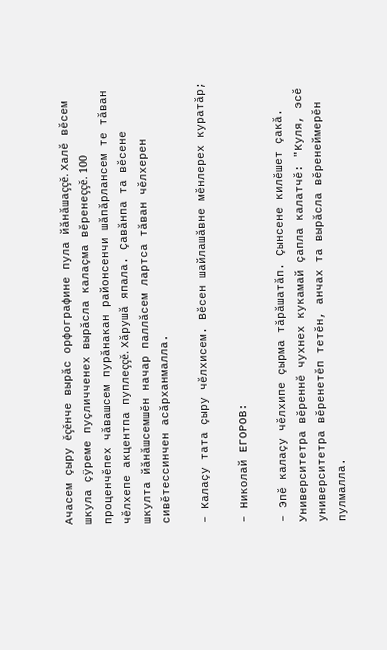Ачасем çыру ĕçĕнче вырăс орфографине пула йăнăшаççĕ. Халĕ вĕсем шкула çÿреме пуçличченех вырăсла калаçма вĕренеççĕ. 100 проценчĕпех чăвашсем пурăнакан районсенчи шăпăрлансем те тăван чĕлхепе акцентпа пуплеççĕ. Хăрушă япала. Çавăнпа та вĕсене шкулта йăнăшсемшĕн начар паллăсем лартса тăван чĕлхерен сивĕтессинчен асăрханмалла.

– Калаçу тата çыру чĕлхисем. Вĕсен шайлашăвне мĕнлерех куратăр;

– Николай ЕГОРОВ:

– Эпĕ калаçу чĕлхипе çырма тăрăшатăп. Çынсене килĕшет çакă. Университетра вĕреннĕ чухнех кукамай çапла калатчĕ: "Куля, эсĕ университетра вĕренетĕп тетĕн, анчах та вырăсла вĕренеймерĕн пулмалла.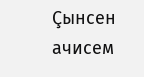Çынсен ачисем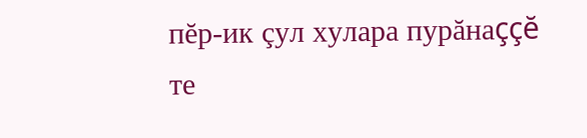пĕр-ик çул хулара пурăнаççĕ те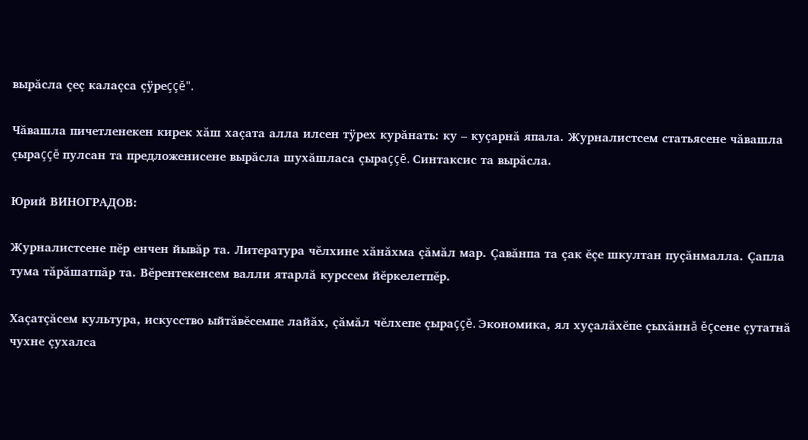вырăсла çеç калаçса çÿреççĕ".

Чăвашла пичетленекен кирек хăш хаçата алла илсен тÿрех курăнать: ку – куçарнă япала. Журналистсем статьясене чăвашла çыраççĕ пулсан та предложенисене вырăсла шухăшласа çыраççĕ. Синтаксис та вырăсла.

Юрий ВИНОГРАДОВ:

Журналистсене пĕр енчен йывăр та. Литература чĕлхине хăнăхма çăмăл мар. Çавăнпа та çак ĕçе шкултан пуçăнмалла. Çапла тума тăрăшатпăр та. Вĕрентекенсем валли ятарлă курссем йĕркелетпĕр.

Хаçатçăсем культура, искусство ыйтăвĕсемпе лайăх, çăмăл чĕлхепе çыраççĕ. Экономика, ял хуçалăхĕпе çыхăннă ĕçсене çутатнă чухне çухалса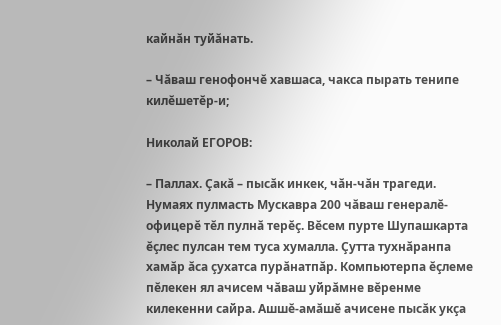кайнăн туйăнать.

– Чăваш генофончĕ хавшаса, чакса пырать тенипе килĕшетĕр-и;

Николай ЕГОРОВ:

– Паллах. Çакă – пысăк инкек, чăн-чăн трагеди. Нумаях пулмасть Мускавра 200 чăваш генералĕ-офицерĕ тĕл пулнă терĕç. Вĕсем пурте Шупашкарта ĕçлес пулсан тем туса хумалла. Çутта тухнăранпа хамăр ăса çухатса пурăнатпăр. Компьютерпа ĕçлеме пĕлекен ял ачисем чăваш уйрăмне вĕренме килекенни сайра. Ашшĕ-амăшĕ ачисене пысăк укçа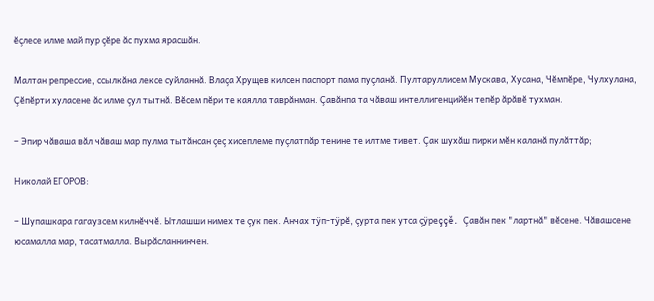ĕçлесе илме май пур çĕре ăс пухма ярасшăн.

Малтан репрессие, ссылкăна лексе суйланнă. Влаçа Хрущев килсен паспорт пама пуçланă. Пултаруллисем Мускава, Хусана, Чĕмпĕре, Чулхулана, Çĕпĕрти хуласене ăс илме çул тытнă. Вĕсем пĕри те каялла таврăнман. Çавăнпа та чăваш интеллигенцийĕн тепĕр ăрăвĕ тухман.

– Эпир чăваша вăл чăваш мар пулма тытăнсан çеç хисеплеме пуçлатпăр тенине те илтме тивет. Çак шухăш пирки мĕн каланă пулăттăр;

Николай ЕГОРОВ:

– Шупашкара гагаузсем килнĕччĕ. Ытлашши нимех те çук пек. Анчах тÿп-тÿрĕ, çурта пек утса çÿреççĕ. Çавăн пек "лартнă" вĕсене. Чăвашсене юсамалла мар, тасатмалла. Вырăсланнинчен.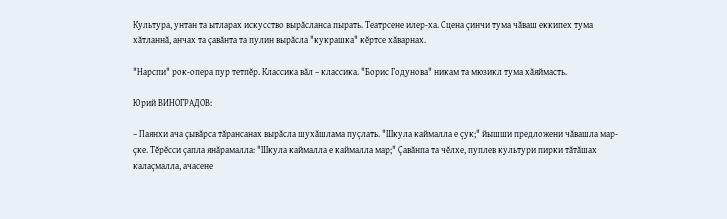Культура, унтан та ытларах искусство вырăсланса пырать. Театрсене илер-ха. Сцена çинчи тума чăваш еккипех тума хăтланнă, анчах та çавăнта та пулин вырăсла "кукрашка" кĕртсе хăварнах.

"Нарспи" рок-опера пур тетпĕр. Классика вăл – классика. "Борис Годунова" никам та мюзикл тума хăяймасть.

Юрий ВИНОГРАДОВ:

– Паянхи ача çывăрса тăрансанах вырăсла шухăшлама пуçлать. "Шкула каймалла е çук;" йышши предложени чăвашла мар-çке. Тĕрĕсси çапла янăрамалла: "Шкула каймалла е каймалла мар;" Çавăнпа та чĕлхе, пуплев культури пирки тăтăшах калаçмалла, ачасене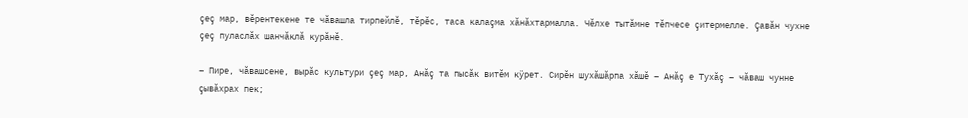çеç мар, вĕрентекене те чăвашла тирпейлĕ, тĕрĕс, таса калаçма хăнăхтармалла. Чĕлхе тытăмне тĕпчесе çитермелле. Çавăн чухне çеç пуласлăх шанчăклă курăнĕ.

– Пире, чăвашсене, вырăс культури çеç мар, Анăç та пысăк витĕм кÿрет. Сирĕн шухăшăрпа хăшĕ – Анăç е Тухăç – чăваш чунне çывăхрах пек;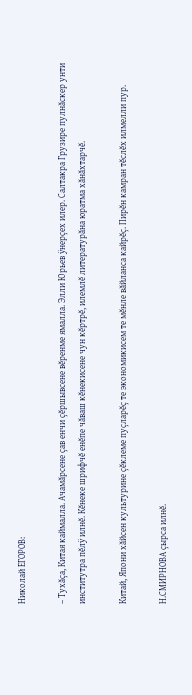Николай ЕГОРОВ:

– Тухăçа, Китая каймалла. Ачамăрсене çав енчи çĕршывсене вĕренме ямалла. Элли Юрьев ÿнерçех илер. Салтакра Грузире пулнăскер унти институтра пĕлÿ илнĕ. Кĕнеке шрифчĕ енĕпе чăваш кĕнекисене чун кĕртрĕ, илемлĕ литературăна юратма хăнăхтарчĕ.

Китай, Япони хăйсен культурине çĕклеме пуçларĕç те экономикисем те мĕнле вăйланса кайрĕç. Пирĕн камран тĕслĕх илмелли пур.

Н.СМИРНОВА çырса илнĕ.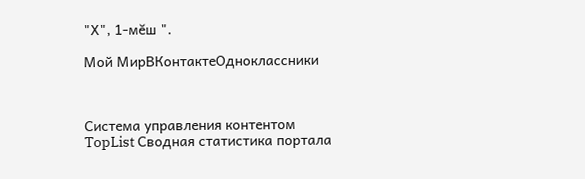"Х", 1-мĕш ".

Мой МирВКонтактеОдноклассники



Система управления контентом
TopList Сводная статистика портала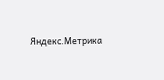Яндекс.Метрика